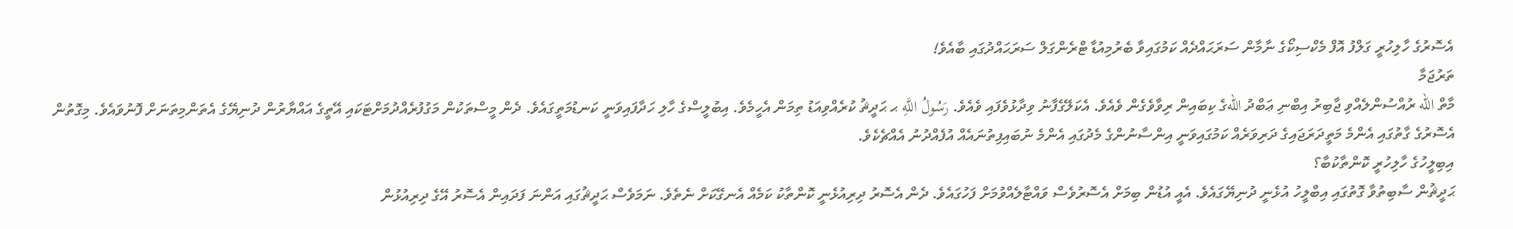އެސޮރުގެ ހާލިހުރީ ގަލްފު އޮފް މެކްސިކޯގެ ނާމާން ސަރަޙައްދެއް ކަމުގައިވާ ބެރުމިއުޑާ ޓްރެންގަލް ސަރަޙައްދުގައި ބާއެވެ!
ތަރުޖަމާ
މާތް الله ރުއްސުންލެއްވި ޖާބިރު އިބްނި ޢަބްދު اللهގެ ކިބައިން ރިވާވެގެން ވެއެވެ. އެކަލޭގެފާނު ވިދާޅުވެފައި ވެއެވެ. رَسُولُ اللَّهِ ޙ ޙަދީޘު ކުރެއްވިއަޑު ތިމަން އެހީމެވެ. އިބުލީސްގެ ހާލި ހަދާފައިވަނީ ކަނޑުމަތީގައެވެ. ދެން މީސްތަކުން މަގުފުރެއްދުމަށްޓަކައި އޭތީގެ އައްޔާރުން ދުނިޔޭގެ އެތަންމިތަނަށް ފޮނުވައެވެ. މިގޮތުން އެސޮރުގެ ގާތުގައި އެންމެ މަތީދަރަޖައިގެ ދަރިވަރެއް ކަމުގައިވަނީ އިންސާނުންގެ މެދުގައި އެންމެ ނުބައިފިތުނައެއް އުފެއްދުނު އެއްޗެކެވެ.
އިބިލީހުގެ ހާލިހުރީ ކޮންތާކުބާ؟
ޙަދީޘުން ސާބިތުވާ ގޮތުގައި އިބްލީހު އުޅެނީ ދުނިޔޭގައެވެ. އެއީ އުޑުން ބިމަށް އެސޮރުވެސް ވައްޓާލެއްވުމަށް ފަހުގައެވެ. ދެން އެސޮރު ދިރިއުޅެނީ ކޮންތާކު ކަމެއް އެނގޭކަށް ނެތެވެ. ނަމަވެސް ޙަދީޘުގައި އަންނަ ފަދައިން އެސޮރު އޭގެ ދިރިއުޅުން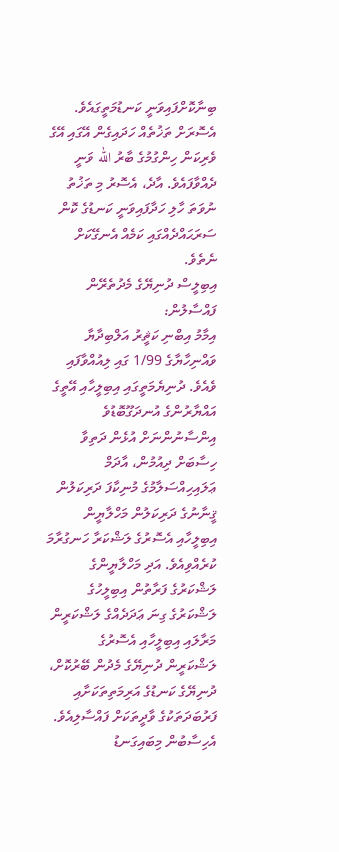ބިނާކޮށްފައިވަނީ ކަނޑުމަތީގައެވެ. އެސޮރަށް ތަޚުތެއް ހަދައިގެން އޭގައި އޭގެ ވެރިކަން ހިންގުމުގެ ބާރު الله ވަނީ ދެއްވާފައެވެ. އާދެ، އެސޮރު މި ތަޚުތު ނުވަތަ ހާލި ހަދާފައިވަނީ ކަނޑުގެ ކޮން ސަރަޙައްދެއްގައި ކަމެއް އެނގޭކަށް ނެތެވެ.
އިބިލީސް ދުނިޔޭގެ މެދުތެރޭން ފައްސާލުން:
އިމާމު އިބްނި ކަޘީރު އަލްބިދާޔާ ވައްނިހާޔާގެ 1/99 ގައި ލިއުއްވާފައި ވެއެވެ. ދުނިޔެމަތީގައި އިބިލީހާއި އޭތީގެ އައްޔާރުންގެ އުނދަގޫބޮޑުވެ އިންސާނުންނަށް އުޅެން ދަތިވާ ހިސާބަށް ދިއުމުން، އާދަމް ޢަލައިހިއްސަލާމުގެ މުނިކާފަ ދަރިކަލުން ޤީނާނުގެ ދަރިކަލުން މަހްލާޔީން އިބިލީހާއި އެސޮރުގެ ލަޝްކަރާ ހަނގުރާމަ ކުރެއްވިއެވެ. އަދި މަހްލާޔީންގެ ލަޝްކަރުގެ ފަރާތުން އިބިލީހުގެ ލަޝްކަރުގެ ގިނަ ޢަދަދެއްގެ ލަޝްކަރީން މަރާލައި އިބިލީހާއި އެސޮރުގެ ލަޝްކަރީން ދުނިޔޭގެ މެދުން ބޭރުކޮށް، ދުނިޔޭގެ ކަނޑުގެ އަރިމަތިތަކަށާއި ފަރުބަދަތަކުގެ ވާދީތަކަށް ފައްސާލިއެވެ. އެހިސާބުން މިބައިގަނޑު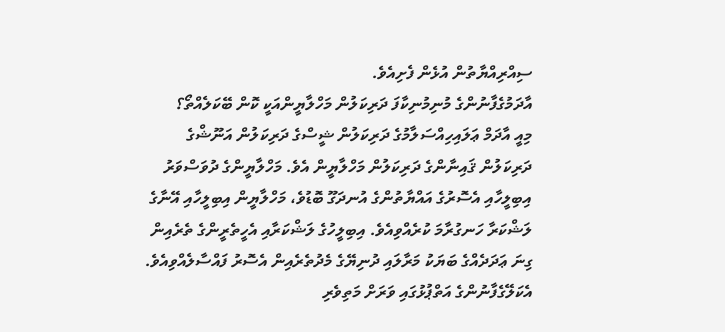ސިއްރިއްޔާތުން އުޅެން ފެށިއެވެ.
އާދަމުގެފާނުންގެ މުނިމުނިކާފަ ދަރިކަލުން މަހްލާޔީންއަކީ ކޮން ބޭކަލެއްތޯ؟
މިއީ އާދަމް ޢަލައިހިއްސަލާމުގެ ދަރިކަލުން ޝީސްގެ ދަރިކަލުން އަނޫޝްގެ ދަރިކަލުން ޤައިނާންގެ ދަރިކަލުން މަހްލާޔީން އެވެ. މަހްލާޔީންގެ ދުވަސްވަރު އިބިލީހާއި އެސޮރުގެ އައްޔާތުންގެ އުނދަގޫ ބޮޑުވެ، މަހްލާޔީން އިބިލީހާއި އޭނާގެ ލަޝްކަރާ ހަނގުރާމަ ކުރެއްވިއެވެ. އިބިލީހުގެ ލަޝްކަރާއި އެހީތެރީންގެ ތެރެއިން ގިނަ ޢަދަދެއްގެ ބަޔަކު މަރާލައި ދުނިޔޭގެ މެދުތެރެއިން އެސޮރު ފައްސާލެއްވިއެވެ. އެކަލޭގެފާނުންގެ އަތްޕުޅުގައި ވަރަށް މަތިވެރި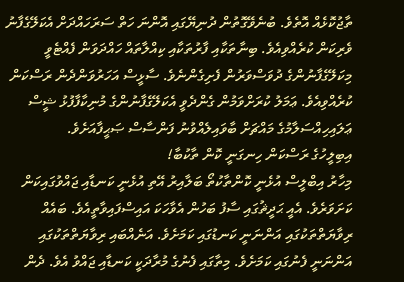ތާޖުކޮޅެއް އޮތެވެ. ބުނެވޭގޮތުން ދުނިޔޭގައި އޮންނަ ހަތް ސަރަހައްދަށް އެކަލޭގެފާނު ވެރިކަން ކުރެއްވިއެވެ. ބިނާތަކާއި ފާރުތަކާއި ކިއްލާތައް ހައްދަވަން ފެއްޓެވީ މިކަލޭގެފާނުންގެ ދުވަސްވަރުން ފެށިގެންނެވެ. ސާޅީސް އަހަރުވަންދެން ރަސްކަން ކުރެއްވިއެވެ. ޢަމަލު ކުރަށްވަމުން ގެންދެވީ އެކަލޭގެފާނުންގެ މުނިކާފާފުޅު ޝީސް ޢަލައިހިއްސަލާމުގެ މައްޗަށް ބާވައިލެއްވުނު ފަންސާސް ޞަޙީފާއަށެވެ.
އިބިލީހުގެ ރަސްކަން ހިނގަނީ ކޮން ތާކުބާ!
މިހާރު އިބްލީސް އުޅެނީ ކޮންތާކުތޯ ބަލާއިރު އޭތި އުޅެނީ ކަނޑާއި ޖައްވުގައިކަން ކަށަވަރެވެ. އެއީ ޙަދީޘުގައި ސާފު ބަހުން އެވާހަކަ އައިސްފައިވާތީއެވެ. ބައެއް ރިވާޔަތްތަކުގައި އަންނަނީ ކަނޑުގައި ކަމަށެވެ. އަނެއްބައި ރިވާޔަތްތަކުގައި އަންނަނީ ފެނުގައި ކަމަށެވެ. މިތާގައި ފެނުގެ މުރާދަކީ ކަނޑާއި ޖައްވު އެވެ. ދެން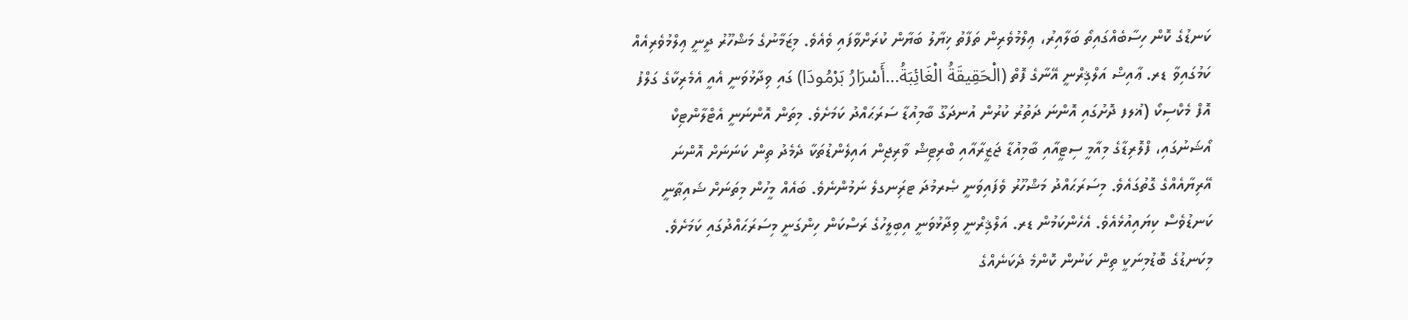ކަނޑުގެ ކޮން ހިސާބެއްގައިތޯ ބަލާއިރު، ޢިލްމުވެރިން ތަފާތު ޚިޔާލު ބަޔާން ކުރަށްވާފައި ވެއެވެ. މިޒަމާނުގެ މަޝްހޫރު ދީނީ ޢިލްމުވެރިއެއް ކަމުގައިވާ ޑރ. ޢާއިޟް އަލްޤިރްނީ އޭނާގެ ފޮތް (الْحَقِيقَةُ الْغَائِبَةُ…أَسْرَارُ بَرْمُودَا) ގައި ވިދާޅުވަނީ އެއީ އެމެރިކާގެ ގަލްފު އޮފް މެކްސިކޯ (ޣުލފ ދޮށުގައި އޮންނަ ދަތުރު ކުރުން އުނދަގޫ ބާމިއުޑާ ސަރަޙައްދު ކަމަށެވެ. މިތަން އޮންނަނީ އެޓްލާންޓިކް އޯޝަނުގައި، ފްލޮރިޑާގެ މިއާމީ ސިޓީއާއި ބާމިއުޑާ ޖަޒީރާއާއި ބްރިޓިޝް ވާރިޖިން އައިލެންޑުތަކާ ދެމެދު ތިން ކަނަނަށް އޮންނަ އޭރިޔާއެއްގެ ގޮތުގައެވެ. މިސަރަޙައްދު މަޝްހޫރު ވެފައިވަނީ ޞެރމުދަ ޓރިަނގލެ ނަމުންނެވެ. ބައެއް މީހުން މިތަނަށް ޝައިޠާނީ ކަނޑުވެސް ކިޔައިއުޅެއެވެ. އެހެންކަމުން ޑރ. އަލްޤިރްނީ ވިދާޅުވަނީ އިބިލީހުގެ ރަސްކަން ހިންގަނީ މިސަރަޙައްދުގައި ކަމަށެވެ. މިކަނޑުގެ ބޮޑުމިނަކީ ތިން ކަނުން ކޮންމެ ދެކަނެއްގެ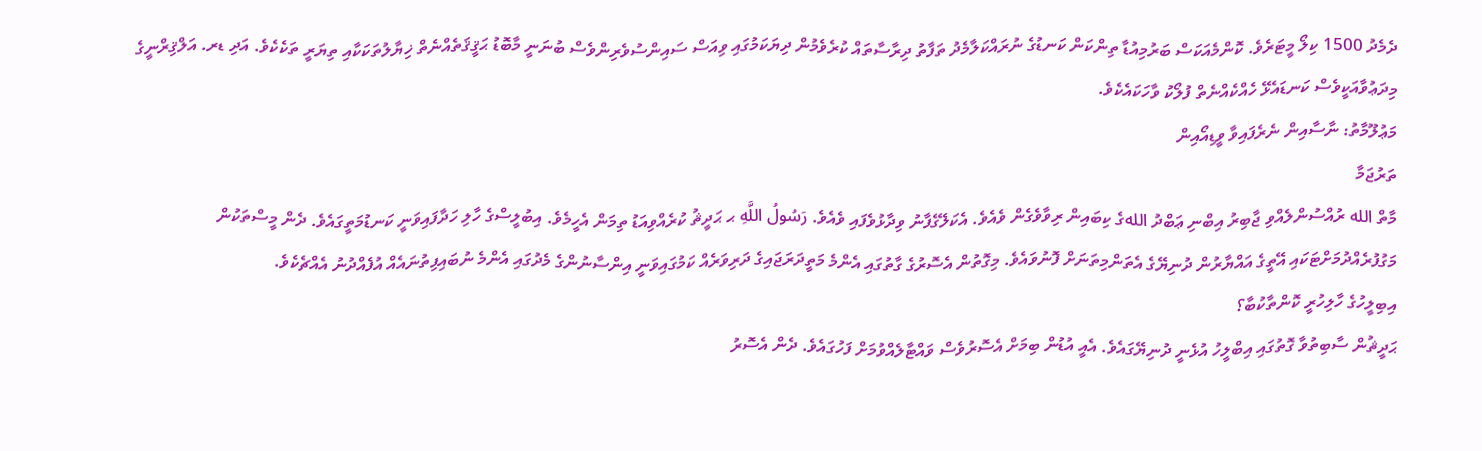ދެމެދު 1500 ކިލޯ މީޓަރެވެ. ކޮންމެއަކަސް ބަރުމިއުޑާ ތިންކަން ކަނޑުގެ ނުރައްކަލާމެދު ތަފާތު ދިރާސާތައް ކުރެވެމުން ދިޔަކަމުގައި ވިއަސް ސައިންސުވެރިންވެސް ބުނަނީ މާބޮޑު ޙަޤީޤަތެއްނެތް ޚިޔާލުތަކަކާއި ތިޔަރީ ތަކެކެވެ. އަދި ޑރ. އަލްޤިރްނީގެ މިދަޢުވާއަކީވެސް ކަނޑައެޅޭ ހެއްކެއްނެތް ފުލޯކު ވާހަކައެކެވެ.
މަޢުލޫމާތު: ނާސާއިން ނެރެފައިވާ ވީޑިއޯއިން
ތަރުޖަމާ
މާތް الله ރުއްސުންލެއްވި ޖާބިރު އިބްނި ޢަބްދު اللهގެ ކިބައިން ރިވާވެގެން ވެއެވެ. އެކަލޭގެފާނު ވިދާޅުވެފައި ވެއެވެ. رَسُولُ اللَّهِ ޙ ޙަދީޘު ކުރެއްވިއަޑު ތިމަން އެހީމެވެ. އިބުލީސްގެ ހާލި ހަދާފައިވަނީ ކަނޑުމަތީގައެވެ. ދެން މީސްތަކުން މަގުފުރެއްދުމަށްޓަކައި އޭތީގެ އައްޔާރުން ދުނިޔޭގެ އެތަންމިތަނަށް ފޮނުވައެވެ. މިގޮތުން އެސޮރުގެ ގާތުގައި އެންމެ މަތީދަރަޖައިގެ ދަރިވަރެއް ކަމުގައިވަނީ އިންސާނުންގެ މެދުގައި އެންމެ ނުބައިފިތުނައެއް އުފެއްދުނު އެއްޗެކެވެ.
އިބިލީހުގެ ހާލިހުރީ ކޮންތާކުބާ؟
ޙަދީޘުން ސާބިތުވާ ގޮތުގައި އިބްލީހު އުޅެނީ ދުނިޔޭގައެވެ. އެއީ އުޑުން ބިމަށް އެސޮރުވެސް ވައްޓާލެއްވުމަށް ފަހުގައެވެ. ދެން އެސޮރު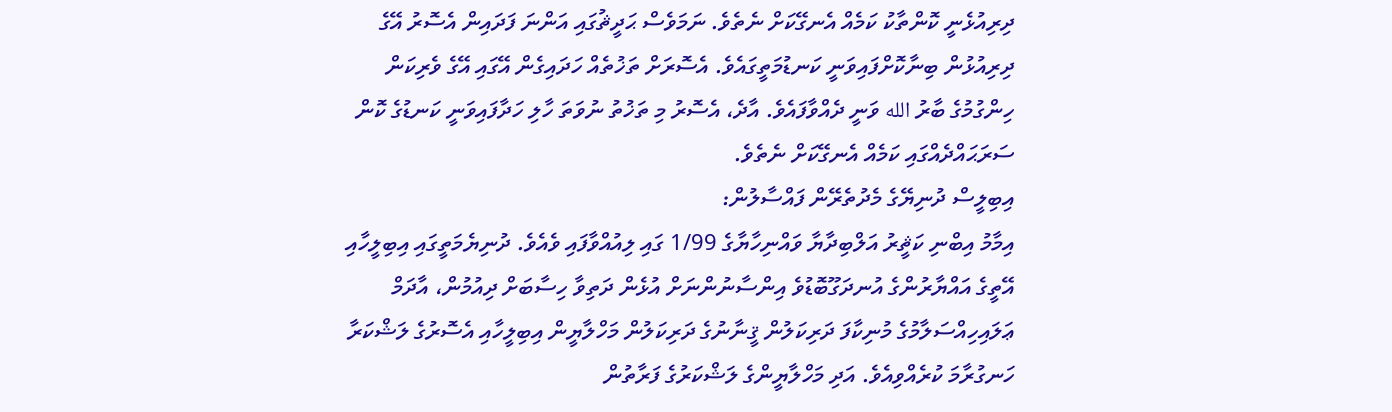ދިރިއުޅެނީ ކޮންތާކު ކަމެއް އެނގޭކަށް ނެތެވެ. ނަމަވެސް ޙަދީޘުގައި އަންނަ ފަދައިން އެސޮރު އޭގެ ދިރިއުޅުން ބިނާކޮށްފައިވަނީ ކަނޑުމަތީގައެވެ. އެސޮރަށް ތަޚުތެއް ހަދައިގެން އޭގައި އޭގެ ވެރިކަން ހިންގުމުގެ ބާރު الله ވަނީ ދެއްވާފައެވެ. އާދެ، އެސޮރު މި ތަޚުތު ނުވަތަ ހާލި ހަދާފައިވަނީ ކަނޑުގެ ކޮން ސަރަޙައްދެއްގައި ކަމެއް އެނގޭކަށް ނެތެވެ.
އިބިލީސް ދުނިޔޭގެ މެދުތެރޭން ފައްސާލުން:
އިމާމު އިބްނި ކަޘީރު އަލްބިދާޔާ ވައްނިހާޔާގެ 1/99 ގައި ލިއުއްވާފައި ވެއެވެ. ދުނިޔެމަތީގައި އިބިލީހާއި އޭތީގެ އައްޔާރުންގެ އުނދަގޫބޮޑުވެ އިންސާނުންނަށް އުޅެން ދަތިވާ ހިސާބަށް ދިއުމުން، އާދަމް ޢަލައިހިއްސަލާމުގެ މުނިކާފަ ދަރިކަލުން ޤީނާނުގެ ދަރިކަލުން މަހްލާޔީން އިބިލީހާއި އެސޮރުގެ ލަޝްކަރާ ހަނގުރާމަ ކުރެއްވިއެވެ. އަދި މަހްލާޔީންގެ ލަޝްކަރުގެ ފަރާތުން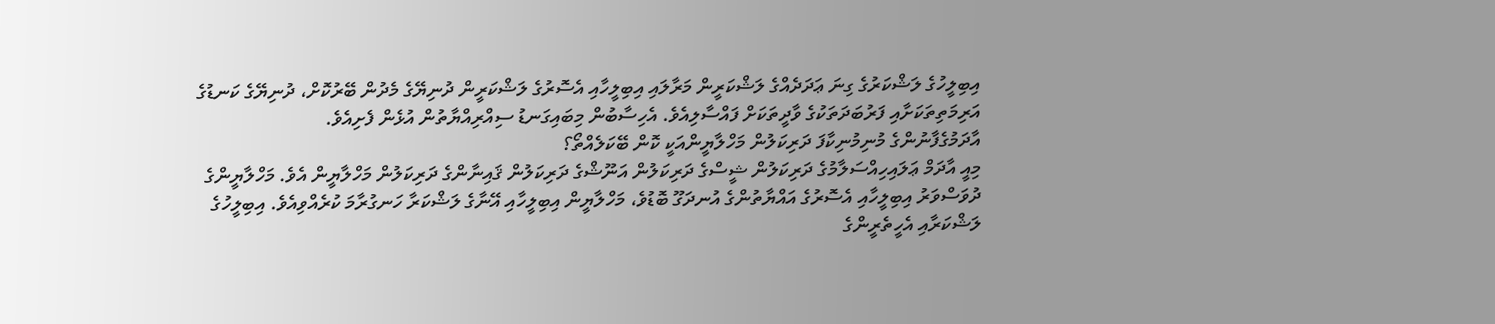އިބިލީހުގެ ލަޝްކަރުގެ ގިނަ ޢަދަދެއްގެ ލަޝްކަރީން މަރާލައި އިބިލީހާއި އެސޮރުގެ ލަޝްކަރީން ދުނިޔޭގެ މެދުން ބޭރުކޮށް، ދުނިޔޭގެ ކަނޑުގެ އަރިމަތިތަކަށާއި ފަރުބަދަތަކުގެ ވާދީތަކަށް ފައްސާލިއެވެ. އެހިސާބުން މިބައިގަނޑު ސިއްރިއްޔާތުން އުޅެން ފެށިއެވެ.
އާދަމުގެފާނުންގެ މުނިމުނިކާފަ ދަރިކަލުން މަހްލާޔީންއަކީ ކޮން ބޭކަލެއްތޯ؟
މިއީ އާދަމް ޢަލައިހިއްސަލާމުގެ ދަރިކަލުން ޝީސްގެ ދަރިކަލުން އަނޫޝްގެ ދަރިކަލުން ޤައިނާންގެ ދަރިކަލުން މަހްލާޔީން އެވެ. މަހްލާޔީންގެ ދުވަސްވަރު އިބިލީހާއި އެސޮރުގެ އައްޔާތުންގެ އުނދަގޫ ބޮޑުވެ، މަހްލާޔީން އިބިލީހާއި އޭނާގެ ލަޝްކަރާ ހަނގުރާމަ ކުރެއްވިއެވެ. އިބިލީހުގެ ލަޝްކަރާއި އެހީތެރީންގެ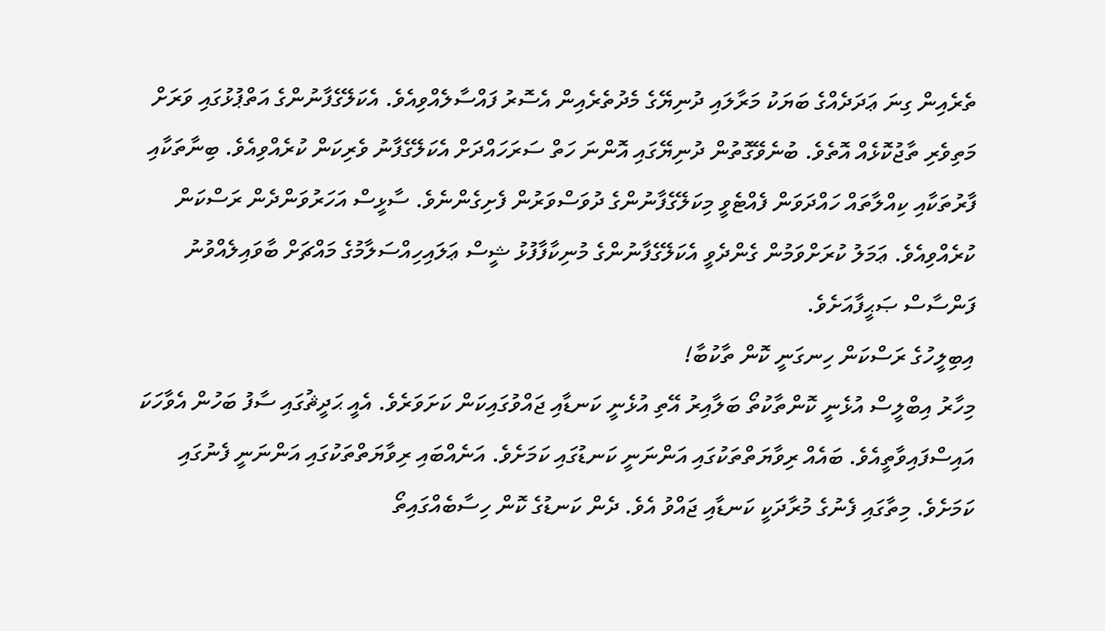ތެރެއިން ގިނަ ޢަދަދެއްގެ ބަޔަކު މަރާލައި ދުނިޔޭގެ މެދުތެރެއިން އެސޮރު ފައްސާލެއްވިއެވެ. އެކަލޭގެފާނުންގެ އަތްޕުޅުގައި ވަރަށް މަތިވެރި ތާޖުކޮޅެއް އޮތެވެ. ބުނެވޭގޮތުން ދުނިޔޭގައި އޮންނަ ހަތް ސަރަހައްދަށް އެކަލޭގެފާނު ވެރިކަން ކުރެއްވިއެވެ. ބިނާތަކާއި ފާރުތަކާއި ކިއްލާތައް ހައްދަވަން ފެއްޓެވީ މިކަލޭގެފާނުންގެ ދުވަސްވަރުން ފެށިގެންނެވެ. ސާޅީސް އަހަރުވަންދެން ރަސްކަން ކުރެއްވިއެވެ. ޢަމަލު ކުރަށްވަމުން ގެންދެވީ އެކަލޭގެފާނުންގެ މުނިކާފާފުޅު ޝީސް ޢަލައިހިއްސަލާމުގެ މައްޗަށް ބާވައިލެއްވުނު ފަންސާސް ޞަޙީފާއަށެވެ.
އިބިލީހުގެ ރަސްކަން ހިނގަނީ ކޮން ތާކުބާ!
މިހާރު އިބްލީސް އުޅެނީ ކޮންތާކުތޯ ބަލާއިރު އޭތި އުޅެނީ ކަނޑާއި ޖައްވުގައިކަން ކަށަވަރެވެ. އެއީ ޙަދީޘުގައި ސާފު ބަހުން އެވާހަކަ އައިސްފައިވާތީއެވެ. ބައެއް ރިވާޔަތްތަކުގައި އަންނަނީ ކަނޑުގައި ކަމަށެވެ. އަނެއްބައި ރިވާޔަތްތަކުގައި އަންނަނީ ފެނުގައި ކަމަށެވެ. މިތާގައި ފެނުގެ މުރާދަކީ ކަނޑާއި ޖައްވު އެވެ. ދެން ކަނޑުގެ ކޮން ހިސާބެއްގައިތޯ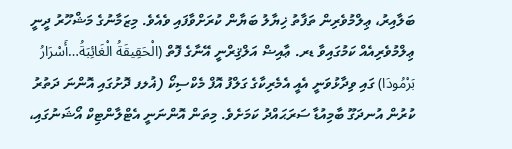ބަލާއިރު، ޢިލްމުވެރިން ތަފާތު ޚިޔާލު ބަޔާން ކުރަށްވާފައި ވެއެވެ. މިޒަމާނުގެ މަޝްހޫރު ދީނީ ޢިލްމުވެރިއެއް ކަމުގައިވާ ޑރ. ޢާއިޟް އަލްޤިރްނީ އޭނާގެ ފޮތް (الْحَقِيقَةُ الْغَائِبَةُ…أَسْرَارُ بَرْمُودَا) ގައި ވިދާޅުވަނީ އެއީ އެމެރިކާގެ ގަލްފު އޮފް މެކްސިކޯ (ޣުލފ ދޮށުގައި އޮންނަ ދަތުރު ކުރުން އުނދަގޫ ބާމިއުޑާ ސަރަޙައްދު ކަމަށެވެ. މިތަން އޮންނަނީ އެޓްލާންޓިކް އޯޝަނުގައި،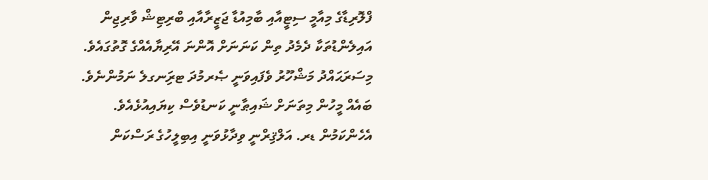ފްލޮރިޑާގެ މިއާމީ ސިޓީއާއި ބާމިއުޑާ ޖަޒީރާއާއި ބްރިޓިޝް ވާރިޖިން އައިލެންޑުތަކާ ދެމެދު ތިން ކަނަނަށް އޮންނަ އޭރިޔާއެއްގެ ގޮތުގައެވެ. މިސަރަޙައްދު މަޝްހޫރު ވެފައިވަނީ ޞެރމުދަ ޓރިަނގލެ ނަމުންނެވެ. ބައެއް މީހުން މިތަނަށް ޝައިޠާނީ ކަނޑުވެސް ކިޔައިއުޅެއެވެ. އެހެންކަމުން ޑރ. އަލްޤިރްނީ ވިދާޅުވަނީ އިބިލީހުގެ ރަސްކަން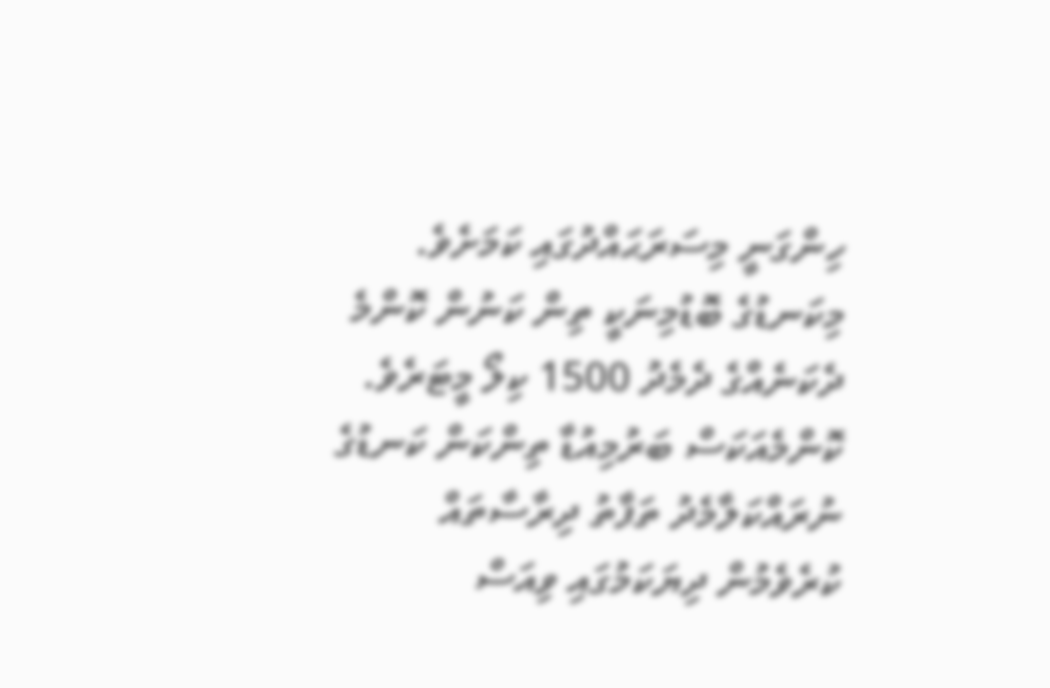ހިންގަނީ މިސަރަޙައްދުގައި ކަމަށެވެ. މިކަނޑުގެ ބޮޑުމިނަކީ ތިން ކަނުން ކޮންމެ ދެކަނެއްގެ ދެމެދު 1500 ކިލޯ މީޓަރެވެ. ކޮންމެއަކަސް ބަރުމިއުޑާ ތިންކަން ކަނޑުގެ ނުރައްކަލާމެދު ތަފާތު ދިރާސާތައް ކުރެވެމުން ދިޔަކަމުގައި ވިއަސް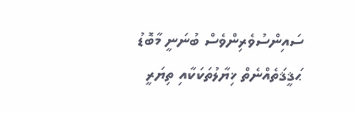ސައިންސުވެރިންވެސް ބުނަނީ މާބޮޑު ޙަޤީޤަތެއްނެތް ޚިޔާލުތަކަކާއި ތިޔަރީ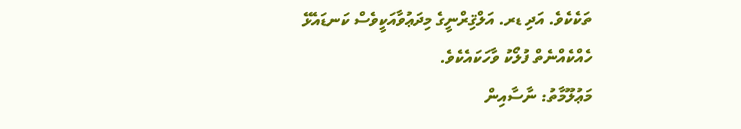ތަކެކެވެ. އަދި ޑރ. އަލްޤިރްނީގެ މިދަޢުވާއަކީވެސް ކަނޑައެޅޭ ހެއްކެއްނެތް ފުލޯކު ވާހަކައެކެވެ.
މަޢުލޫމާތު: ނާސާއިން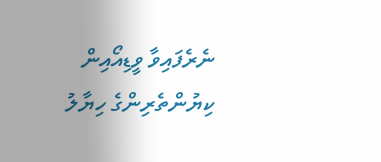ނެރެފައިވާ ވީޑިއޯއިން
ކިޔުންތެރިންގެ ހިޔާލު